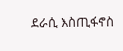ደራሲ እስጢፋኖስ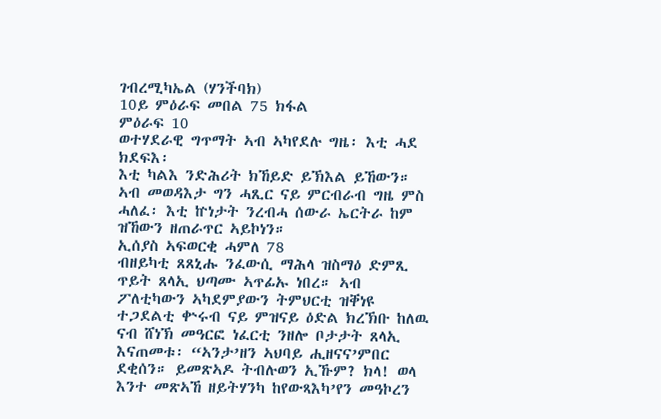ገብረሚካኤል (ሃንችባክ)
10ይ ምዕራፍ መበል 75 ክፋል
ምዕራፍ 10
ወተሃደራዊ ግጥማት ኣብ ኣካየደሉ ግዜ፡ እቲ ሓደ ክደፍእ፡
እቲ ካልእ ንድሕሪት ክኸይድ ይኽእል ይኸውን። ኣብ መወዳእታ ግን ሓጺር ናይ ምርብራብ ግዜ ምስ ሓለፈ፡ እቲ ኵነታት ንረብሓ ሰውራ ኤርትራ ከም ዝኸውን ዘጠራጥር ኣይኮነን።
ኢሰያስ ኣፍወርቂ ሓምለ 78
ብዘይካቲ ጸጸኒሑ ንፈውሲ ማሕላ ዝስማዕ ድምጺ ጥይት ጸላኢ ህጣሙ ኣጥፊኡ ነበረ። ኣብ ፖለቲካውን ኣካደምያውን ትምህርቲ ዝቐነዩ ተጋደልቲ ቍሩብ ናይ ምዝናይ ዕድል ክረኽቡ ከለዉ ናብ ሸነኽ መዓርፎ ነፈርቲ ንዘሎ ቦታታት ጸላኢ እናጠመቱ፡ “ኣንታ’ዘን ኣህባይ ሒዘናና’ምበር ደቂሰን። ይመጽኣዶ ትብሉወን ኢኹም? ክላ! ወላ እንተ መጽኣኸ ዘይትሃንካ ከየውጻእካ’የን መዓኮረን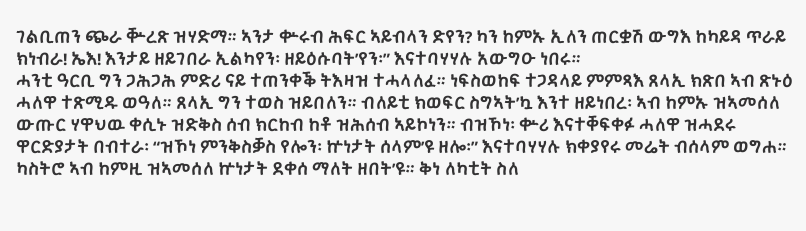ገልቢጠን ጭራ ቝረጽ ዝሃድማ። ኣንታ ቍሩብ ሕፍር ኣይብላን ድየን? ካን ከምኡ ኢለን ጠርቋሽ ውግእ ከካይዳ ጥራይ ክነብራ! ኤእ! እንታይ ዘይገበራ ኢልካየን፡ ዘይዕሱባት’የን፡” እናተባሃሃሉ አውግዑ ነበሩ።
ሓንቲ ዓርቢ ግን ጋሕጋሕ ምድሪ ናይ ተጠንቀቕ ትእዛዝ ተሓላለፈ። ነፍስወከፍ ተጋዳላይ ምምጻእ ጸላኢ ክጽበ ኣብ ጽኑዕ ሓለዋ ተጽሚዱ ወዓለ። ጸላኢ ግን ተወስ ዝይበለን። ብለይቲ ክወፍር ስግኣት’ኳ እንተ ዘይነበረ፡ ኣብ ከምኡ ዝኣመሰለ ውጡር ሃዋህዉ ቀሲኑ ዝድቅስ ሰብ ክርከብ ከቶ ዝሕሰብ ኣይኮነን። ብዝኾነ፡ ቍሪ እናተቐፍቀፉ ሓለዋ ዝሓደሩ ዋርድያታት በብተራ፡ “ዝኾነ ምንቅስቓስ የሎን፡ ኵነታት ሰላም’ዩ ዘሎ፡” እናተባሃሃሉ ክቀያየሩ መሬት ብሰላም ወግሐ። ካስትሮ ኣብ ከምዚ ዝኣመሰለ ኵነታት ደቀሰ ማለት ዘበት’ዩ። ቅነ ለካቲት ስለ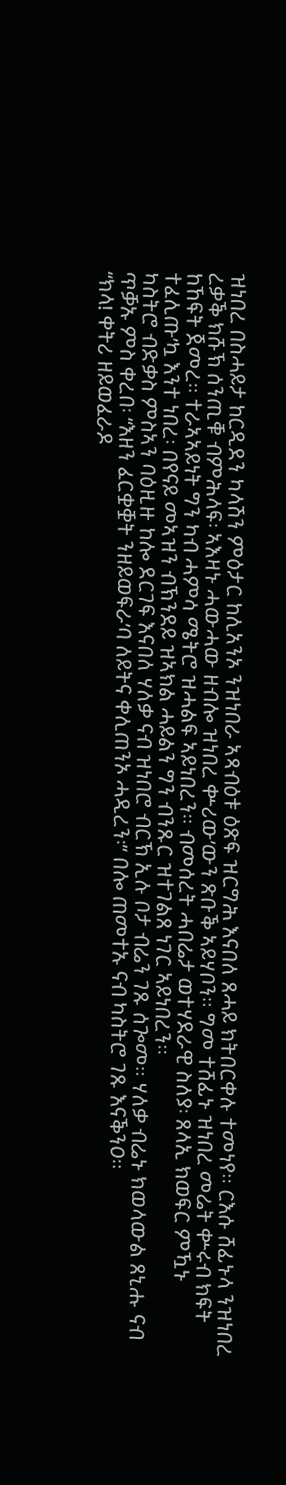ዝነበረ በስሓይታ ከርዲደን ካላሽን ምዕታር ከሊአንኦ ንዝነበራ ኣጻብዕቱ ዕጽፍ ዝርግሕ እናበለ ጸሓይ ክትበርቀሉ ተመነየ። ርእሱ ሸፊኑላ ንዝነበረ ረቃቕ ክሹኽ ሰንጢቑ ብምሕላፍ፡ ኣእዛኑ ሓውሓው ዘብሎ ዝነበረ ቍሪው’ውን ጽቡቕ ኣይሃቦን። ግመ ተሸፊኑ ዝነበረ መሬት ቍሩብ ክፍት ከኸፍት ጀመረ። ተራኣኣይነት ግን ካብ ሓምሳ ሜትሮ ዝሓልፍ ኣይነበረን። ብመሰረት ሓበሬታ ወተሃደራዊ ስለያ፡ ጸላኢ ክወፍር ምዃኑ ተፈሊጡ’ኳ እንተ ነበረ፡ በየናይ መኣዝን ብኽንደይ ዝኣክል ሓይልን ግን ብንጹር ዝተገልጸ ነገር ኣይነበረን።
ካስትሮ ብድቃስ ምስኣን ባዕዚዙ ከሎ ደርገፍ እናበለ ሃለቃ ናብ ዝነበሮ ብርኽ ኢሉ ቦታ ብሬን ገጹ ሰጐመ። ሃለቃ ብሬኑ ክወላውል ጸኒሑ ናብ ጥቓኡ ምስ ቀረበ፡ “እዘን ፈርቋቛት ንዘይወፍራ’ባ ለይትና ቀሊጠንኦ ሓዲረን፡” በሎ ጠመተኡ ናብ ካስትሮ ገጹ እናቕንዐ።
“ክላ! ቀትሪ ዘይወፈራዶ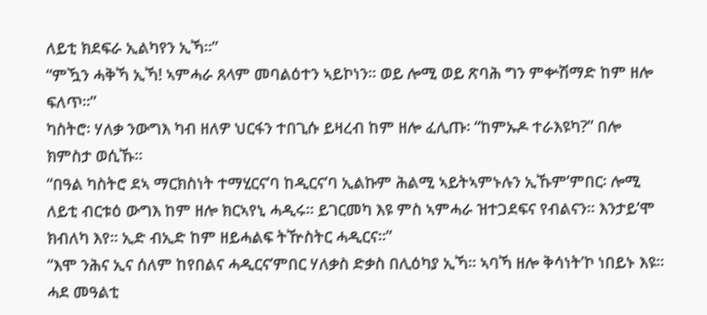ለይቲ ክደፍራ ኢልካየን ኢኻ።”
“ምዃን ሓቅኻ ኢኻ! ኣምሓራ ጸላም መባልዕተን ኣይኮነን። ወይ ሎሚ ወይ ጽባሕ ግን ምቍሽማድ ከም ዘሎ ፍለጥ።”
ካስትሮ፡ ሃለቃ ንውግእ ካብ ዘለዎ ህርፋን ተበጊሱ ይዛረብ ከም ዘሎ ፈሊጡ፡ “ከምኡዶ ተራእዩካ?” በሎ ክምስታ ወሲኹ።
“በዓል ካስትሮ ደኣ ማርክስነት ተማሂርና’ባ ከዲርና’ባ ኢልኩም ሕልሚ ኣይትኣምኑሉን ኢኹም’ምበር፡ ሎሚ ለይቲ ብርቱዕ ውግእ ከም ዘሎ ክርኣየኒ ሓዲሩ። ይገርመካ እዩ ምስ ኣምሓራ ዝተጋደፍና የብልናን። እንታይ’ሞ ክብለካ እየ። ኢድ ብኢድ ከም ዘይሓልፍ ትዅስትር ሓዲርና።”
“እሞ ንሕና ኢና ሰለም ከየበልና ሓዲርና’ምበር ሃለቃስ ድቃስ በሊዕካያ ኢኻ። ኣባኻ ዘሎ ቅሳነት’ኮ ነበይኑ እዩ። ሓደ መዓልቲ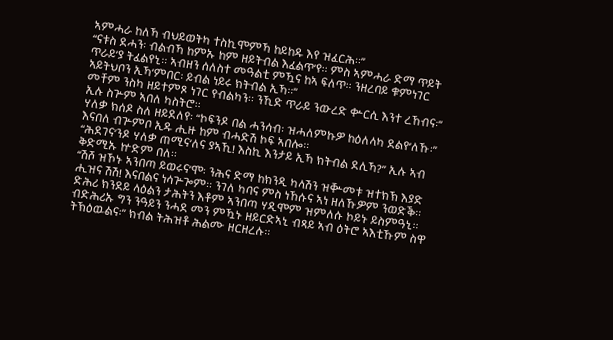ኣምሓራ ከለኻ ብህይወትካ ተስኪሞምኻ ከይከዱ እየ ዝፈርሕ።”
“ናቱስ ደሓን፡ ብልብኻ ከምኡ ከም ዘይትብል እፈልጥ’የ። ምስ ኣምሓራ ድማ ጥይት ጥራይ’ያ ትፈልየኒ። ኣብዘን ሰለስተ መዓልቲ ምዃና ከኣ ፍለጥ። ንዘረባይ ቁምነገር ኣይትህቦን ኢኻ’ምበር፡ ይብል ነይሩ ክትብል ኢኻ።”
መቸም ንስካ ዘይተምጾ ነገር የብልካን። ንኺድ ጥራይ ንውረድ ቍርሲ እንተ ረኸብና፡” ኢሉ ስጕም ኣበለ ካስትሮ።
ሃለቃ ክሰዶ ስለ ዘይደለየ፡ “ኮፍንዶ በል ሓንሳብ፡ ዝሓለምኩዎ ከዕለላካ ደልየ’ለኹ፡” እናበለ ብጕምቦ ኢዱ ሒዙ ከም ብሓድሽ ኮፍ ኣበሎ።
“ሕደገና’ንዶ ሃለቃ ጠሚና’ለና ያኣኺ! እስኪ እንታይ ኢኻ ክትብል ደሊኻ?” ኢሉ ኣብ ቅድሚኡ ኵድም በለ።
“ሽሾ ዝኾኑ ኣንበጣ ይወሩና’ሞ፡ ንሕና ድማ ከክንዲ ካላሽን ዝቝመቱ ዝተክኽ እያድ ሒዝና ሽሽ! እናበልና ነሳጕጐም። ንገለ ካባና ምስ ነኸሱና ኣነ ዘለኹዎም ንወድቕ። ድሕሪ ክንደይ ላዕልን ታሕትን እቶም ኣንበጣ ሃዲሞም ዝምለሱ ኮይኑ ይስምዓኒ። ብድሕሪኡ ግን ንዓይን ንሓደ መን ምዃኑ ዘይርድኣኒ ብጻይ ኣብ ዕትሮ ኣእቲኹም ስዋ ትኽዕዉልና፡” ክብል ትሕዝቶ ሕልሙ ዘርዘረሉ።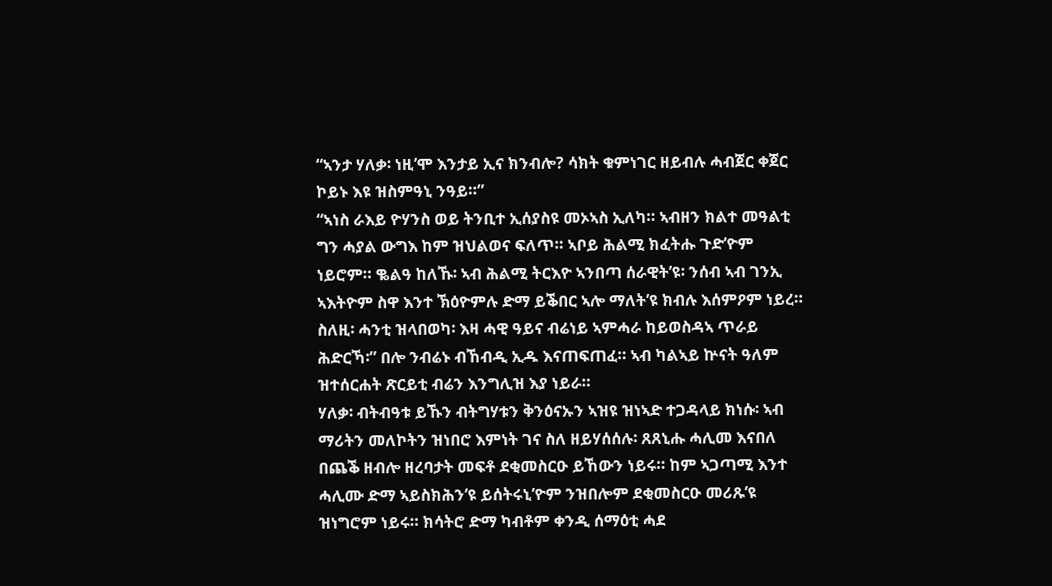“ኣንታ ሃለቃ፡ ነዚ’ሞ እንታይ ኢና ክንብሎ? ሳክት ቁምነገር ዘይብሉ ሓብጀር ቀጀር ኮይኑ እዩ ዝስምዓኒ ንዓይ።”
“ኣነስ ራእይ ዮሃንስ ወይ ትንቢተ ኢሰያስዩ መኦኣስ ኢለካ። ኣብዘን ክልተ መዓልቲ ግን ሓያል ውግእ ከም ዝህልወና ፍለጥ። ኣቦይ ሕልሚ ክፈትሑ ጉድ’ዮም ነይሮም። ቈልዓ ከለኹ፡ ኣብ ሕልሚ ትርእዮ ኣንበጣ ሰራዊት’ዩ፡ ንሰብ ኣብ ገንኢ ኣእትዮም ስዋ እንተ ኽዕዮምሉ ድማ ይቕበር ኣሎ ማለት’ዩ ክብሉ እሰምዖም ነይረ። ስለዚ፡ ሓንቲ ዝላበወካ፡ እዛ ሓዊ ዓይና ብሬነይ ኣምሓራ ከይወስዳኣ ጥራይ ሕድርኻ፡” በሎ ንብሬኑ ብኸብዲ ኢዱ እናጠፍጠፈ። ኣብ ካልኣይ ኵናት ዓለም ዝተሰርሐት ጽርይቲ ብሬን እንግሊዝ እያ ነይራ።
ሃለቃ፡ ብትብዓቱ ይኹን ብትግሃቱን ቅንዕናኡን ኣዝዩ ዝነኣድ ተጋዳላይ ክነሱ፡ ኣብ ማሪትን መለኮትን ዝነበሮ እምነት ገና ስለ ዘይሃሰሰሉ፡ ጸጸኒሑ ሓሊመ እናበለ በጨቕ ዘብሎ ዘረባታት መፍቶ ደቂመስርዑ ይኸውን ነይሩ። ከም ኣጋጣሚ እንተ ሓሊሙ ድማ ኣይስክሕን’ዩ ይሰትሩኒ’ዮም ንዝበሎም ደቂመስርዑ መሪጹ’ዩ ዝነግሮም ነይሩ። ክሳትሮ ድማ ካብቶም ቀንዲ ሰማዕቲ ሓደ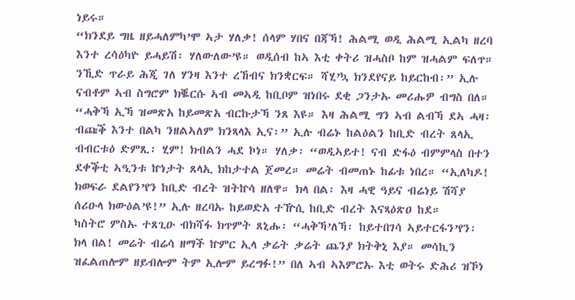ነይሩ።
“ክንደይ ግዜ ዘይሓለምካ’ሞ ኣታ ሃለቃ! ሰላም ሃበና በጃኻ! ሕልሚ ወዲ ሕልሚ ኢልካ ዘረባ እንተ ረሳዕካዮ ይሓይሽ፡ ሃለውለው’ዩ። ወዲሰብ ከኣ እቲ ቀትሪ ዝሓስቦ ከም ዝሓልም ፍለጥ። ንኺድ ጥራይ ሕጂ ገለ ሃንዛ እንተ ረኸብና ክንቋርፍ። ሻሂ’ኳ ክንደየናይ ከይርከብ፡” ኢሉ ናብቶም ኣብ ስግሮም ክቘርሱ ኣብ መኣዲ ከቢቦም ዝነበሩ ደቂ ጋንታኡ መሪሑዎ ብግስ በለ።
“ሓቅኻ ኢኻ ዝመጽአ ከይመጽአ ብርኩታኻ ንጸ እዩ። እዛ ሕልሚ ግን ኣብ ልብኻ ደኣ ሓዛ፡ ብጩቕ እንተ በልካ ንዘልኣለም ክንጻላእ ኢና፡” ኢሉ ብሬኑ ከልዕልን ከቢድ ብረት ጸላኢ ብብርቱዕ ድምጺ፡ ሂም! ክብልን ሓደ ኮነ። ሃለቃ፡ “ወዲኣይተ! ናብ ድፋዕ ብምምላስ በተን ደቀቕቲ ኣዒንቱ ኵነታት ጸላኢ ክከታተል ጀመረ። መሬት ብመጠኑ ከፊቱ ነበረ። “ኢለካዶ! ክወፍራ ደልየን’የን ከቢድ ብረት ዝትኵሳ ዘለዋ። ክላ በል፡ እዛ ሓዊ ዓይና ብሬነይ ሽሻያ ሰሪዑላ ክውዕል’ዩ!” ኢሉ ዘረባኡ ከይወድአ ተዅሲ ከቢድ ብረት እናጻዕጽዐ ከደ።
ካስትሮ ምስኡ ተጸጊዑ ብክሻፋ ክጥምት ጸኒሑ፡ “ሓቅኻ’ለኻ፡ ከይተበገሳ ኣይተርፋን’የን፡ ክላ በል! መሬት ብሬሳ ዘማች ኵምር ኢላ ቃሬት ቃሬት ጨንያ ክትቅኒ እያ። መሳኪን ዝፈልጠሎም ዘይብሎም ትም ኢሎም ይረግፉ!” በለ ኣብ ኣእምሮኡ እቲ ወትሩ ድሕሪ ዝኾነ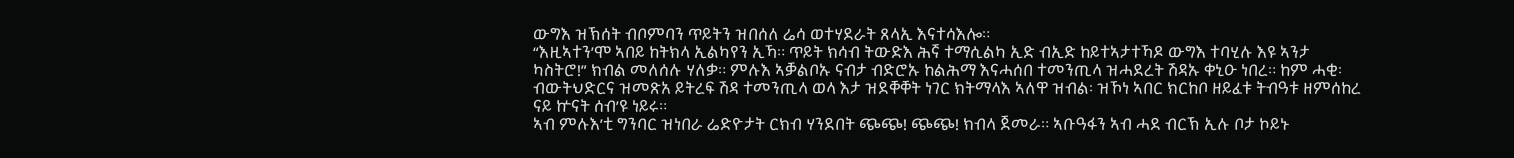ውግእ ዝኽሰት ብቦምባን ጥይትን ዝበሰለ ሬሳ ወተሃደራት ጸላኢ እናተሳእሎ።
“እዚኣተን’ሞ ኣበይ ከትክላ ኢልካየን ኢኻ። ጥይት ክሳብ ትውድእ ሕኛ ተማሲልካ ኢድ ብኢድ ከይተኣታተኻዶ ውግእ ተባሂሉ እዩ ኣንታ ካስትሮ!” ክብል መለሰሉ ሃለቃ። ምሉእ ኣቓልቦኡ ናብታ ብድሮኡ ከልሕማ እናሓሰበ ተመንጢላ ዝሓደረት ሽዳኡ ቀኒዑ ነበረ። ከም ሓቂ፡ ብውትህድርና ዝመጽአ ይትረፍ ሽዳ ተመንጢላ ወላ እታ ዝደቐቐት ነገር ክትማላእ ኣለዋ ዝብል፡ ዝኾነ ኣበር ክርከቦ ዘይፈቱ ትብዓቱ ዘምሰከረ ናይ ኵናት ሰብ’ዩ ነይሩ።
ኣብ ምሉእ’ቲ ግንባር ዝነበራ ሬድዮታት ርክብ ሃንደበት ጭጭ! ጭጭ! ክብላ ጀመራ። ኣቡዓፋን ኣብ ሓደ ብርኽ ኢሉ ቦታ ኮይኑ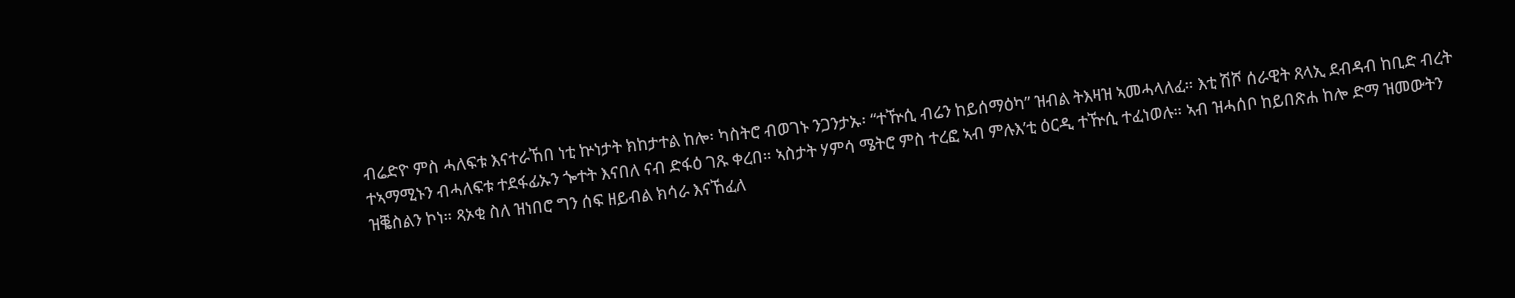ብሬድዮ ምስ ሓለፍቱ እናተራኸበ ነቲ ኵነታት ክከታተል ከሎ፡ ካስትሮ ብወገኑ ንጋንታኡ፡ “ተዅሲ ብሬን ከይሰማዕካ” ዝብል ትእዛዝ ኣመሓላለፈ። እቲ ሽሾ ሰራዊት ጸላኢ ደብዳብ ከቢድ ብረት ተኣማሚኑን ብሓለፍቱ ተደፋፊኡን ጐተት እናበለ ናብ ድፋዕ ገጹ ቀረበ። ኣስታት ሃምሳ ሜትሮ ምስ ተረፎ ኣብ ምሉእ’ቲ ዕርዲ ተዅሲ ተፈነወሉ። ኣብ ዝሓሰቦ ከይበጽሐ ከሎ ድማ ዝመውትን ዝቘስልን ኮነ። ጻኦቂ ስለ ዝነበሮ ግን ሰፍ ዘይብል ክሳራ እናኸፈለ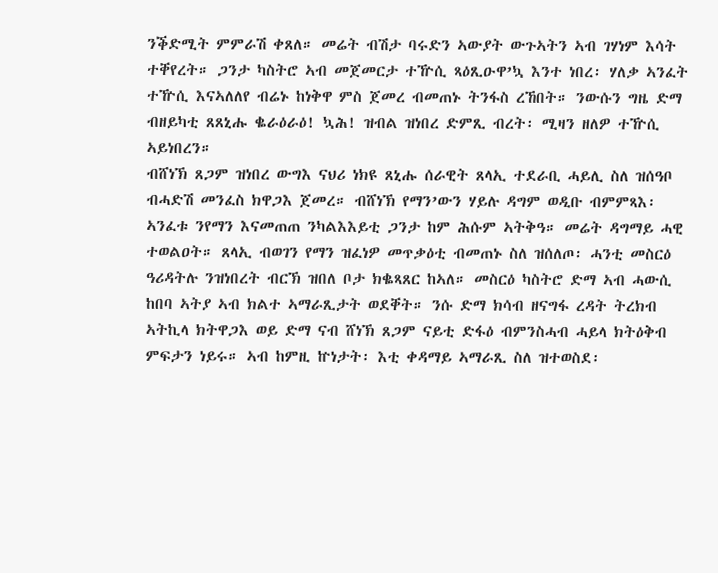ንቕድሚት ምምራሽ ቀጸለ። መሬት ብሽታ ባሩድን ኣውያት ውጉኣትን ኣብ ገሃነም እሳት ተቐየረት። ጋንታ ካስትሮ ኣብ መጀመርታ ተዅሲ ጻዕጺዑዋ’ኳ እንተ ነበረ፡ ሃለቃ ኣንፈት ተዅሲ እናኣለለየ ብሬኑ ከነቅዋ ምስ ጀመረ ብመጠኑ ትንፋስ ረኸበት። ንውሱን ግዜ ድማ ብዘይካቲ ጸጸኒሑ ቈራዕራዕ! ኳሕ! ዝብል ዝነበረ ድምጺ ብረት፡ ሚዛን ዘለዎ ተዅሲ ኣይነበረን።
ብሸነኽ ጸጋም ዝነበረ ውግእ ናህሪ ነክዩ ጸኒሑ ሰራዊት ጸላኢ ተደራቢ ሓይሊ ስለ ዝሰዓቦ ብሓድሽ መንፈስ ክዋጋእ ጀመረ። ብሸነኽ የማን’ውን ሃይሉ ዳግም ወዲቡ ብምምጻእ፡ ኣንፈቱ ንየማን እናመጠጠ ንካልእእይቲ ጋንታ ከም ሕሱም ኣትቅዓ። መሬት ዳግማይ ሓዊ ተወልዐት። ጸላኢ ብወገን የማን ዝፈነዎ መጥቃዕቲ ብመጠኑ ስለ ዝሰለጦ፡ ሓንቲ መስርዕ ዓሪዳትሉ ንዝነበረት ብርኽ ዝበለ ቦታ ክቈጻጸር ከኣለ። መስርዕ ካስትሮ ድማ ኣብ ሓውሲ ከበባ ኣትያ ኣብ ክልተ ኣማራጺታት ወደቐት። ንሱ ድማ ክሳብ ዘናግፋ ረዳት ትረክብ ኣትኪላ ክትዋጋእ ወይ ድማ ናብ ሸነኽ ጸጋም ናይቲ ድፋዕ ብምንስሓብ ሓይላ ክትዕቅብ ምፍታን ነይሩ። ኣብ ከምዚ ኵነታት፡ እቲ ቀዳማይ ኣማራጺ ስለ ዝተወስደ፡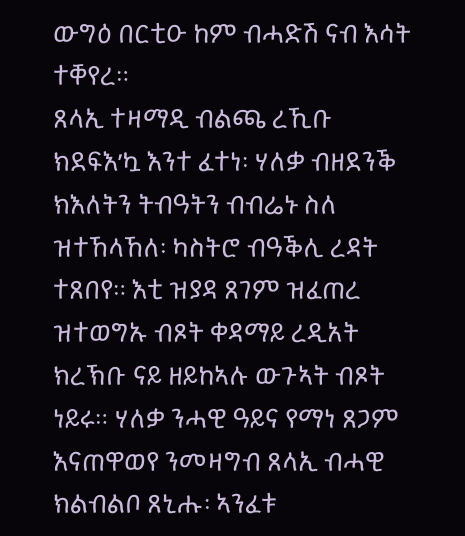ውግዕ በርቲዑ ከም ብሓድሽ ናብ እሳት ተቐየረ።
ጸላኢ ተዛማዲ ብልጫ ረኺቡ ክደፍእ’ኳ እንተ ፈተነ፡ ሃለቃ ብዘደንቕ ክእለትን ትብዓትን ብብሬኑ ስለ ዝተኸላኸለ፡ ካስትሮ ብዓቕሊ ረዳት ተጸበየ። እቲ ዝያዳ ጸገም ዝፈጠረ ዝተወግኡ ብጾት ቀዳማይ ረዲአት ክረኽቡ ናይ ዘይከኣሉ ውጉኣት ብጾት ነይሩ። ሃለቃ ንሓዊ ዓይና የማነ ጸጋም እናጠዋወየ ንመዛግብ ጸላኢ ብሓዊ ክልብልቦ ጸኒሑ፡ ኣንፈቱ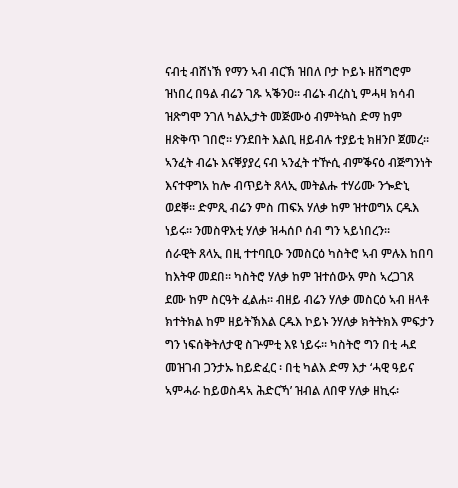ናብቲ ብሸነኽ የማን ኣብ ብርኽ ዝበለ ቦታ ኮይኑ ዘሸግሮም ዝነበረ በዓል ብሬን ገጹ ኣቕንዐ። ብሬኑ ብረስኒ ምሓዛ ክሳብ ዝጽግሞ ንገለ ካልኢታት መጅሙዕ ብምትኳስ ድማ ከም ዘጽቅጥ ገበሮ። ሃንደበት እልቢ ዘይብሉ ተያይቲ ክዘንቦ ጀመረ። ኣንፈት ብሬኑ እናቐያያረ ናብ ኣንፈት ተዅሲ ብምቕናዕ ብጅግንነት እናተዋግአ ከሎ ብጥይት ጸላኢ መትልሑ ተሃሪሙ ንጐድኒ ወደቐ። ድምጺ ብሬን ምስ ጠፍአ ሃለቃ ከም ዝተወግአ ርዱእ ነይሩ። ንመስዋእቲ ሃለቃ ዝሓሰቦ ሰብ ግን ኣይነበረን።
ሰራዊት ጸላኢ በዚ ተተባቢዑ ንመስርዕ ካስትሮ ኣብ ምሉእ ከበባ ከእትዋ መደበ። ካስትሮ ሃለቃ ከም ዝተሰውአ ምስ ኣረጋገጸ ደሙ ከም ስርዓት ፈልሐ። ብዘይ ብሬን ሃለቃ መስርዕ ኣብ ዘላቶ ክተትክል ከም ዘይትኽእል ርዱእ ኮይኑ ንሃለቃ ክትትክእ ምፍታን ግን ነፍሰቅትለታዊ ስጕምቲ እዩ ነይሩ። ካስትሮ ግን በቲ ሓደ መዝገብ ጋንታኡ ከይድፈር ፡ በቲ ካልእ ድማ እታ ‘ሓዊ ዓይና ኣምሓራ ከይወስዳኣ ሕድርኻ’ ዝብል ለበዋ ሃለቃ ዘኪሩ፡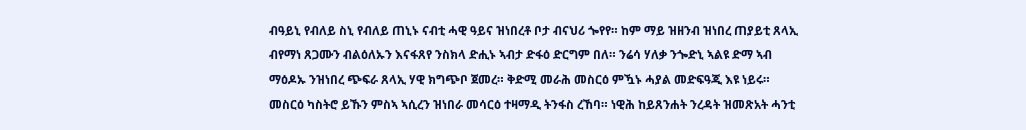ብዓይኒ የብለይ ስኒ የብለይ ጠኒኑ ናብቲ ሓዊ ዓይና ዝነበረቶ ቦታ ብናህሪ ጐየየ። ከም ማይ ዝዘንብ ዝነበረ ጠያይቲ ጸላኢ ብየማነ ጸጋሙን ብልዕለኡን እናፋጸየ ንስክላ ድሒኑ ኣብታ ድፋዕ ድርግም በለ። ንሬሳ ሃለቃ ንጐድኒ ኣልዩ ድማ ኣብ ማዕዶኡ ንዝነበረ ጭፍራ ጸላኢ ሃዊ ክግጭቦ ጀመረ። ቅድሚ መራሕ መስርዕ ምዃኑ ሓያል መድፍዓጂ እዩ ነይሩ።
መስርዕ ካስትሮ ይኹን ምስኣ ኣሲረን ዝነበራ መሳርዕ ተዛማዲ ትንፋስ ረኸባ። ነዊሕ ከይጸንሐት ንረዳት ዝመጽአት ሓንቲ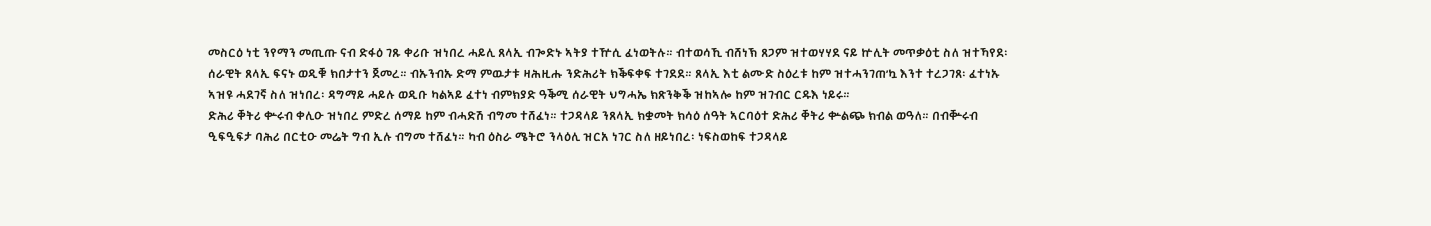መስርዕ ነቲ ንየማን መጢጡ ናብ ድፋዕ ገጹ ቀሪቡ ዝነበረ ሓይሊ ጸላኢ ብጐድኑ ኣትያ ተዅሲ ፈነወትሉ። ብተወሳኺ ብሸነኽ ጸጋም ዝተወሃሃደ ናይ ኵሊት መጥቃዕቲ ስለ ዝተኻየደ፡ ሰራዊት ጸላኢ ፍናኑ ወዲቑ ክበታተን ጀመረ። ብኡንብኡ ድማ ምዉታቱ ዛሕዚሑ ንድሕሪት ክቕፍቀፍ ተገደደ። ጸላኢ እቲ ልሙድ ስዕረቱ ከም ዝተሓንገጠ’ኳ እንተ ተረጋገጸ፡ ፈተነኡ ኣዝዩ ሓደገኛ ስለ ዝነበረ፡ ዳግማይ ሓይሉ ወዲቡ ካልኣይ ፈተነ ብምክያድ ዓቕሚ ሰራዊት ህግሓኤ ክጽንቅቕ ዝከኣሎ ከም ዝገብር ርዱእ ነይሩ።
ድሕሪ ቐትሪ ቍሩብ ቀሊዑ ዝነበረ ምድረ ሰማይ ከም ብሓድሽ ብግመ ተሸፈነ። ተጋዳላይ ንጸላኢ ክቋመት ክሳዕ ሰዓት ኣርባዕተ ድሕሪ ቐትሪ ቍልጭ ክብል ወዓለ። በብቝሩብ ዒፍዒፍታ ባሕሪ በርቲዑ መሬት ግብ ኢሉ ብግመ ተሸፈነ። ካብ ዕስራ ሜትሮ ንላዕሊ ዝርአ ነገር ስለ ዘይነበረ፡ ነፍስወከፍ ተጋዳላይ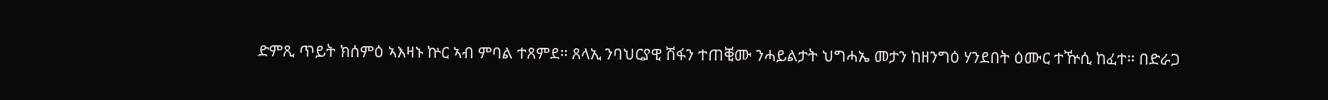ድምጺ ጥይት ክሰምዕ ኣእዛኑ ኵር ኣብ ምባል ተጸምደ። ጸላኢ ንባህርያዊ ሽፋን ተጠቒሙ ንሓይልታት ህግሓኤ መታን ከዘንግዕ ሃንደበት ዕሙር ተዅሲ ከፈተ። በድራጋ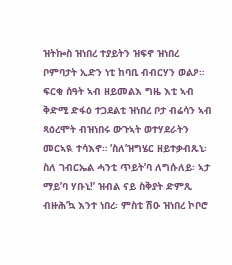ዝትኰስ ዝነበረ ተያይትን ዝፍኖ ዝነበረ ቦምባታት ኢድን ነቲ ከባቢ ብብርሃን ወልዖ። ፍርቂ ሰዓት ኣብ ዘይመልእ ግዜ እቲ ኣብ ቅድሚ ድፋዕ ተጋደልቲ ዝነበረ ቦታ ብሬሳን ኣብ ጻዕረሞት ብዝነበሩ ውጉኣት ወተሃደራትን መርኣዪ ተሳእኖ። ‘ስለ’ዝግሄር ዘይተቃብጹኒ፡ ስለ ገብርኤል ሓንቲ ጥይት’ባ ለግሱለይ፡ ኣታ ማይ’ባ ሃቡኒ!’ ዝብል ናይ ስቅያት ድምጺ ብዙሕ’ኳ እንተ ነበረ፡ ምስቲ ሽዑ ዝነበረ ኮቦሮ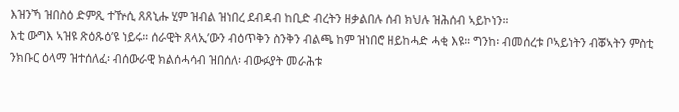እዝንኻ ዝበስዕ ድምጺ ተዅሲ ጸጸኒሑ ሂም ዝብል ዝነበረ ደብዳብ ከቢድ ብረትን ዘቃልበሉ ሰብ ክህሉ ዝሕሰብ ኣይኮነን።
እቲ ውግእ ኣዝዩ ጽዕጹዕ’ዩ ነይሩ። ሰራዊት ጸላኢ’ውን ብዕጥቅን ስንቅን ብልጫ ከም ዝነበሮ ዘይከሓድ ሓቂ እዩ። ግንከ፡ ብመሰረቱ ቦኣይነትን ብቖኣትን ምስቲ ንክቡር ዕላማ ዝተሰለፈ፡ ብሰውራዊ ክልሰሓሳብ ዝበሰለ፡ ብውፉያት መራሕቱ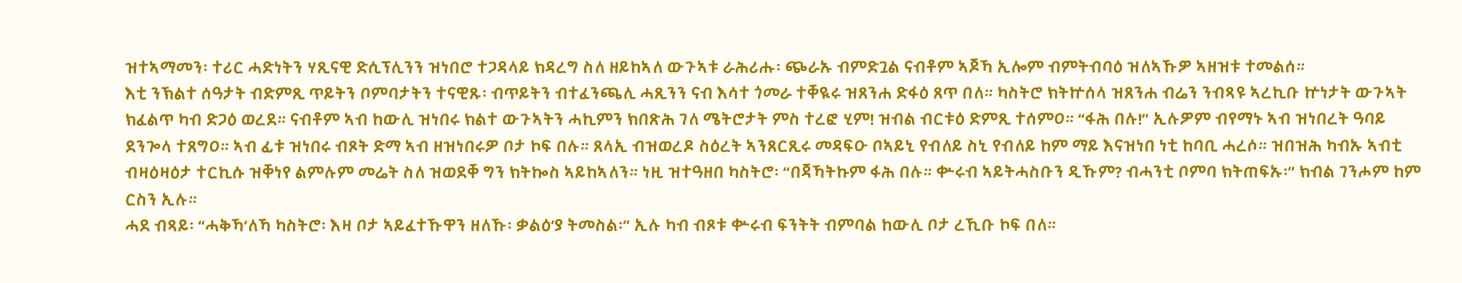ዝተኣማመን፡ ተሪር ሓድነትን ሃጺናዊ ድሲፕሊንን ዝነበሮ ተጋዳላይ ክዳረግ ስለ ዘይከኣለ ውጉኣቱ ራሕሪሑ፡ ጭራኡ ብምድጓል ናብቶም ኣጆኻ ኢሎም ብምትብባዕ ዝለኣኹዎ ኣዘዝቱ ተመልሰ።
እቲ ንኽልተ ሰዓታት ብድምጺ ጥይትን ቦምባታትን ተናዊጹ፡ ብጥይትን ብተፈንጫሊ ሓጺንን ናብ እሳተ ጎመራ ተቐዪሩ ዝጸንሐ ድፋዕ ጸጥ በለ። ካስትሮ ክትኵሰላ ዝጸንሐ ብሬን ንብጻዩ ኣረኪቡ ኵነታት ውጉኣት ክፈልጥ ካብ ድጋዕ ወረደ። ናብቶም ኣብ ከውሊ ዝነበሩ ክልተ ውጉኣትን ሓኪምን ክበጽሕ ገለ ሜትሮታት ምስ ተረፎ ሂም! ዝብል ብርቱዕ ድምጺ ተሰምዐ። “ፋሕ በሉ!” ኢሉዎም ብየማኑ ኣብ ዝነበረት ዓባይ ደንጐላ ተጸግዐ። ኣብ ፊቱ ዝነበሩ ብጾት ድማ ኣብ ዘዝነበሩዎ ቦታ ኮፍ በሉ። ጸላኢ ብዝወረዶ ስዕረት ኣንጸርጺሩ መዳፍዑ ቦኣይኒ የብለይ ስኒ የብለይ ከም ማይ እናዝነበ ነቲ ከባቢ ሓረሶ። ዝበዝሕ ካብኡ ኣብቲ ብዛዕዛዕታ ተርኪሱ ዝቐነየ ልምሉም መሬት ስለ ዝወደቐ ግን ክትኰስ ኣይከኣለን። ነዚ ዝተዓዘበ ካስትሮ፡ “በጃኻትኩም ፋሕ በሉ። ቍሩብ ኣይትሓስቡን ዲኹም? ብሓንቲ ቦምባ ክትጠፍኡ፡” ክብል ገንሖም ከም ርስን ኢሉ።
ሓደ ብጻይ፡ “ሓቅኻ’ለኻ ካስትሮ፡ እዛ ቦታ ኣይፈተኹዋን ዘለኹ፡ ቃልዕ’ያ ትመስል፡” ኢሉ ካብ ብጾቱ ቍሩብ ፍንትት ብምባል ከውሊ ቦታ ረኺቡ ኮፍ በለ።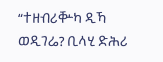“ተዘብሪቝካ ዲኻ ወዲገሬ? ቢላሂ ድሕሪ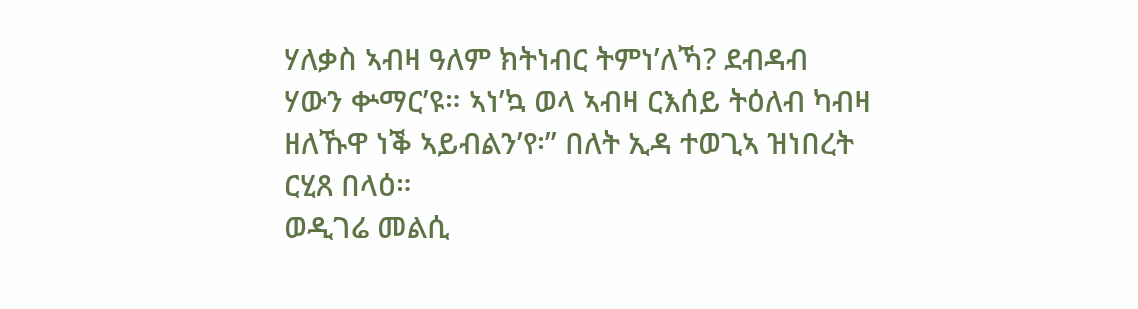ሃለቃስ ኣብዛ ዓለም ክትነብር ትምነ’ለኻ? ደብዳብ ሃውን ቍማር’ዩ። ኣነ’ኳ ወላ ኣብዛ ርእሰይ ትዕለብ ካብዛ ዘለኹዋ ነቕ ኣይብልን’የ፡” በለት ኢዳ ተወጊኣ ዝነበረት ርሂጸ በላዕ።
ወዲገሬ መልሲ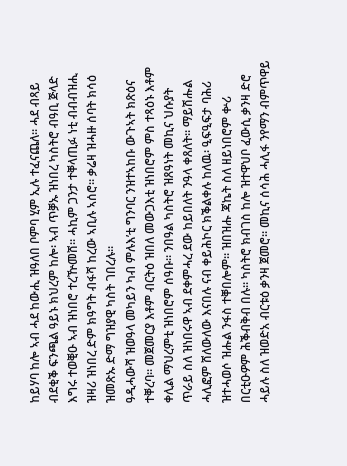ከይሃባ ከሎ ኣብ ሓደ ከውሒ ዝዓለበ ቦምባ ሂም ኢሉ ተፈናጨለ። ሓደ ብጻይ ብደቂቕ ፍንጫል ዓይኑ ክህረም ከሎ፡ ኣብ ጥቓኡ ዝነበረ ካስትሮ ብዓቢ ጅላድ እግሩ ተወቒዑ ኣብ ዝነበሮ ተረዅመሸ። ሓኪም ጋንታ ተቐላጢፉ ነቲ ብብብዝሒ ዝዛሪ ዝነበረ ድም ክዓግት ብፋሻ ከረው ኣቢሉ ኣሰሮ። ቃሬዛ ዝሓዙ ሰባት ክሳዕ ዝመጽኡ ድማ ግዝያዊ ካስት ገበረሉ።
ዓዲሓውሻ ዝወዓላ መካይን ካብ ምሉእ’ቲ ግንባር ንዝተኣከቡ ውጉኣት ክጽዕና ተቐረባ። መጀመርያ እቶም ብርትዕ ዝበለ መውጋእቲ ዝነበሮም ምስ ተጻዕኑ እቶም ቀሊል ማህረምቲ ዝነበሮም ሰዓቡ። ንበዓል ካስትሮ ዝጸዓነት መኪና ህሱያት ጥራይ ስለ ዝነበሩዋ ኣብ ደቀምሓረ ደው ከይበለት ንዓላ ቀጸለት። ማይሽሑል ሓሊፎም ሸለውለው እናበሉ ናብ ቀይሕኮር ክቕልቀሉ ከለዉ፡ ዒፍዒፍታ ባሕሪ ዝተሓወሶ ዝሑል ንፋስ ተቐበሎም። ዝበዝሑ ጃኬት ስለ ዘይነበሮም ቍሪ በርቲዑዎም ሕቕብቅብ በሉ። ካስትሮ ክብገስ ከሎ ዝተዋህቦ ፈውሲ ቃንዛ ድሮ ሓይሉ ስለ ዝወድአ ብርቱዕ ቃንዛ ጀመሮ። መኪና ሰሳሕ ሓሊፋ ንየማን ብምጥዋይ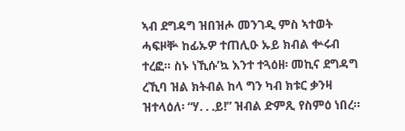ኣብ ደግዳግ ዝበዝሖ መንገዲ ምስ ኣተወት ሓፍዞቝ ከፊኡዎ ተጠሊዑ ኡይ ክብል ቍሩብ ተረፎ። ስኑ ነኺሱ’ኳ እንተ ተጓዕዘ፡ መኪና ደግዳግ ረኺባ ዝል ክትብል ከላ ግን ካብ ክቱር ቃንዛ ዝተላዕለ፡ “ሃ. . .ይ!” ዝብል ድምጺ የስምዕ ነበረ።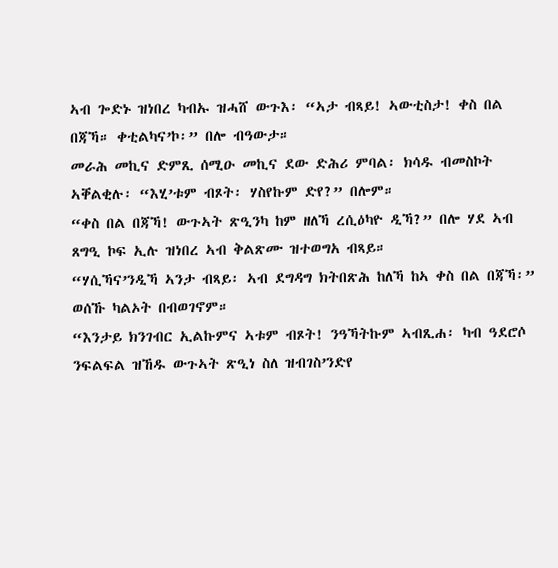ኣብ ጐድኑ ዝነበረ ካብኡ ዝሓሸ ውጉእ፡ “ኣታ ብጻይ! ኣውቲስታ! ቀስ በል በጃኻ። ቀቲልካና’ኮ፡” በሎ ብዓውታ።
መራሕ መኪና ድምጺ ሰሚዑ መኪና ደው ድሕሪ ምባል፡ ክሳዱ ብመስኮት ኣቐልቂሉ፡ “እሂ’ቱም ብጾት፡ ሃስየኩም ድየ?” በሎም።
“ቀስ በል በጃኻ! ውጉኣት ጽዒንካ ከም ዘለኻ ረሲዕካዮ ዲኻ?” በሎ ሃደ ኣብ ጸግዒ ኮፍ ኢሉ ዝነበረ ኣብ ቅልጽሙ ዝተወግአ ብጻይ።
“ሃሲኻና’ንዲኻ ኣንታ ብጻይ፡ ኣብ ደግዳግ ክትበጽሕ ከለኻ ከኣ ቀስ በል በጃኻ፡” ወሰኹ ካልኦት በብወገኖም።
“እንታይ ክንገብር ኢልኩምና ኣቱም ብጾት! ንዓኻትኩም ኣብጺሐ፡ ካብ ዓደሮሶ ንፍልፍል ዝኸዱ ውጉኣት ጽዒነ ስለ ዝብገስ’ንድየ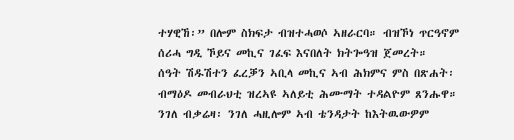ተሃዊኸ፡” በሎም ስክፍታ ብዝተሓወሶ ኣዘራርባ። ብዝኾነ ጥርዓኖም ሰሪሓ ግዲ ኾይና መኪና ገፈፍ እናበለት ክትጐዓዝ ጀመረት።
ሰዓት ሽዱሽተን ፈረቓን ኣቢላ መኪና ኣብ ሕክምና ምስ በጽሐት፡ ብማዕዶ መብራህቲ ዝረኣዩ ኣለይቲ ሕሙማት ተዳልዮም ጸንሑዋ። ንገለ ብቃሬዛ፡ ንገለ ሓዚሎም ኣብ ቴንዳታት ከእትዉውዎም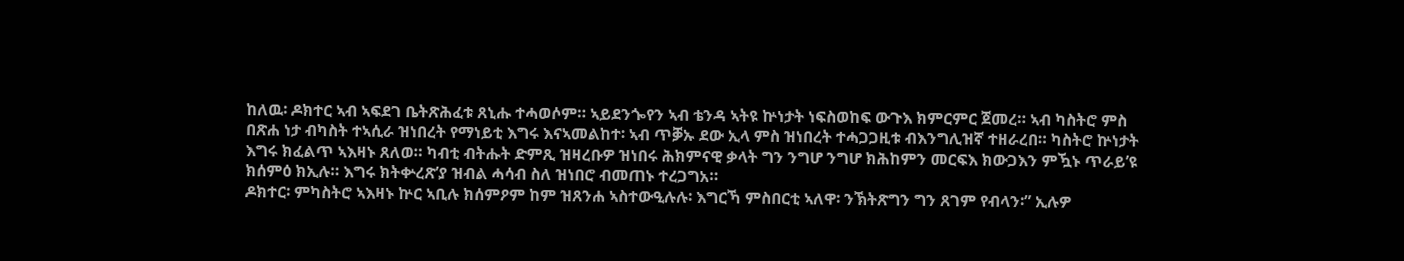ከለዉ፡ ዶክተር ኣብ ኣፍደገ ቤትጽሕፈቱ ጸኒሑ ተሓወሶም። ኣይደንጐየን ኣብ ቴንዳ ኣትዩ ኵነታት ነፍስወከፍ ውጉእ ክምርምር ጀመረ። ኣብ ካስትሮ ምስ በጽሐ ነታ ብካስት ተኣሲራ ዝነበረት የማነይቲ እግሩ እናኣመልከተ፡ ኣብ ጥቓኡ ደው ኢላ ምስ ዝነበረት ተሓጋጋዚቱ ብእንግሊዝኛ ተዘራረበ። ካስትሮ ኵነታት እግሩ ክፈልጥ ኣእዛኑ ጸለወ። ካብቲ ብትሑት ድምጺ ዝዛረቡዎ ዝነበሩ ሕክምናዊ ቃላት ግን ንግሆ ንግሆ ክሕከምን መርፍእ ክውጋእን ምዃኑ ጥራይ’ዩ ክሰምዕ ክኢሉ። እግሩ ክትቍረጽ’ያ ዝብል ሓሳብ ስለ ዝነበሮ ብመጠኑ ተረጋግአ።
ዶክተር፡ ምካስትሮ ኣእዛኑ ኵር ኣቢሉ ክሰምዖም ከም ዝጸንሐ ኣስተውዒሉሉ፡ እግርኻ ምስበርቲ ኣለዋ፡ ንኽትጽግን ግን ጸገም የብላን፡” ኢሉዎ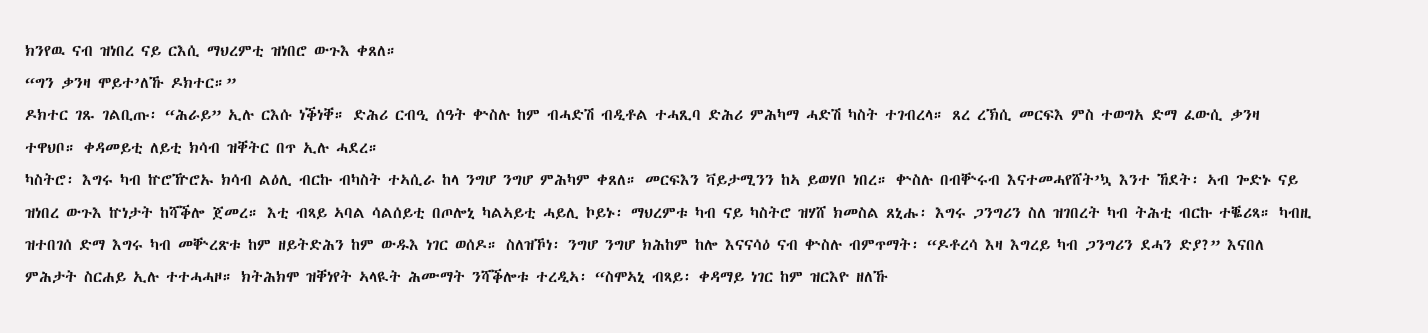ክንየዉ ናብ ዝነበረ ናይ ርእሲ ማህረምቲ ዝነበሮ ውጉእ ቀጸለ።
“ግን ቃንዛ ሞይተ’ለኹ ዶክተር።”
ዶክተር ገጹ ገልቢጡ፡ “ሕራይ” ኢሉ ርእሱ ነቕነቐ። ድሕሪ ርብዒ ሰዓት ቍስሉ ከም ብሓድሽ ብዲቶል ተሓጺባ ድሕሪ ምሕካማ ሓድሽ ካስት ተገብረላ። ጸረ ረኽሲ መርፍእ ምስ ተወግአ ድማ ፈውሲ ቃንዛ ተዋህቦ። ቀዳመይቲ ለይቲ ክሳብ ዝቐትር በጥ ኢሉ ሓደረ።
ካስትሮ፡ እግሩ ካብ ኵሮዅሮኡ ክሳብ ልዕሊ ብርኩ ብካስት ተኣሲራ ከላ ንግሆ ንግሆ ምሕካም ቀጸለ። መርፍእን ቫይታሚንን ከኣ ይወሃቦ ነበረ። ቍስሉ በብቝሩብ እናተመሓየሸት’ኳ እንተ ኸደት፡ ኣብ ጐድኑ ናይ ዝነበረ ውጉእ ኵነታት ከሻቕሎ ጀመረ። እቲ ብጻይ ኣባል ሳልሰይቲ በጦሎኒ ካልኣይቲ ሓይሊ ኮይኑ፡ ማህረምቱ ካብ ናይ ካስትሮ ዝሃሸ ክመስል ጸኒሑ፡ እግሩ ጋንግሪን ስለ ዝገበረት ካብ ትሕቲ ብርኩ ተቘሪጻ። ካብዚ ዝተበገሰ ድማ እግሩ ካብ መቝረጽቱ ከም ዘይትድሕን ከም ውዱእ ነገር ወሰዶ። ስለዝኾነ፡ ንግሆ ንግሆ ክሕከም ከሎ እናናሳዕ ናብ ቍስሉ ብምጥማት፡ “ዶቶረሳ እዛ እግረይ ካብ ጋንግሪን ደሓን ድያ?” እናበለ ምሕታት ስርሐይ ኢሉ ተተሓሓዞ። ክትሕክሞ ዝቐነየት ኣላዪት ሕሙማት ንሻቕሎቱ ተረዲኣ፡ “ስሞኣኒ ብጻይ፡ ቀዳማይ ነገር ከም ዝርእዮ ዘለኹ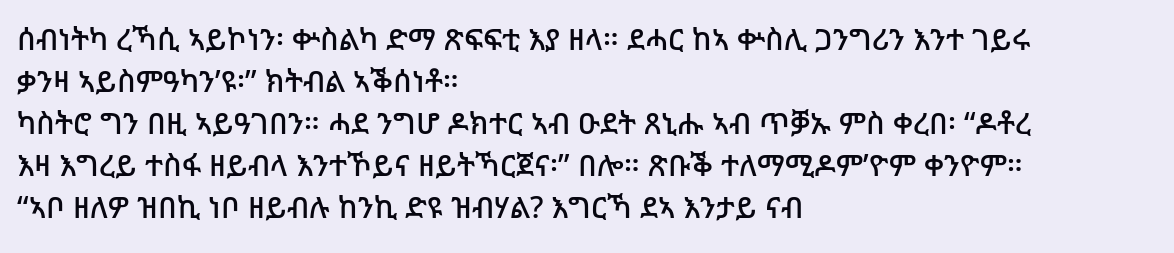ሰብነትካ ረኻሲ ኣይኮነን፡ ቍስልካ ድማ ጽፍፍቲ እያ ዘላ። ደሓር ከኣ ቍስሊ ጋንግሪን እንተ ገይሩ ቃንዛ ኣይስምዓካን’ዩ፡” ክትብል ኣቕሰነቶ።
ካስትሮ ግን በዚ ኣይዓገበን። ሓደ ንግሆ ዶክተር ኣብ ዑደት ጸኒሑ ኣብ ጥቓኡ ምስ ቀረበ፡ “ዶቶረ እዛ እግረይ ተስፋ ዘይብላ እንተኾይና ዘይትኻርጀና፡” በሎ። ጽቡቕ ተለማሚዶም’ዮም ቀንዮም።
“ኣቦ ዘለዎ ዝበኪ ነቦ ዘይብሉ ከንኪ ድዩ ዝብሃል? እግርኻ ደኣ እንታይ ናብ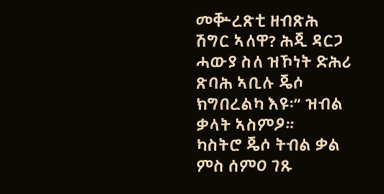መቝረጽቲ ዘብጽሕ ሽግር ኣለዋ? ሕጂ ዳርጋ ሓውያ ስለ ዝኾነት ድሕሪ ጽባሕ ኣቢሉ ጄሶ ክግበረልካ እዩ፡” ዝብል ቃላት ኣስምዖ።
ካስትሮ ጄሶ ትብል ቃል ምስ ሰምዐ ገጹ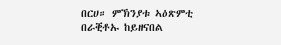በርሀ። ምኽንያቱ ኣዕጽምቲ በራቒቶኡ ከይዘናበል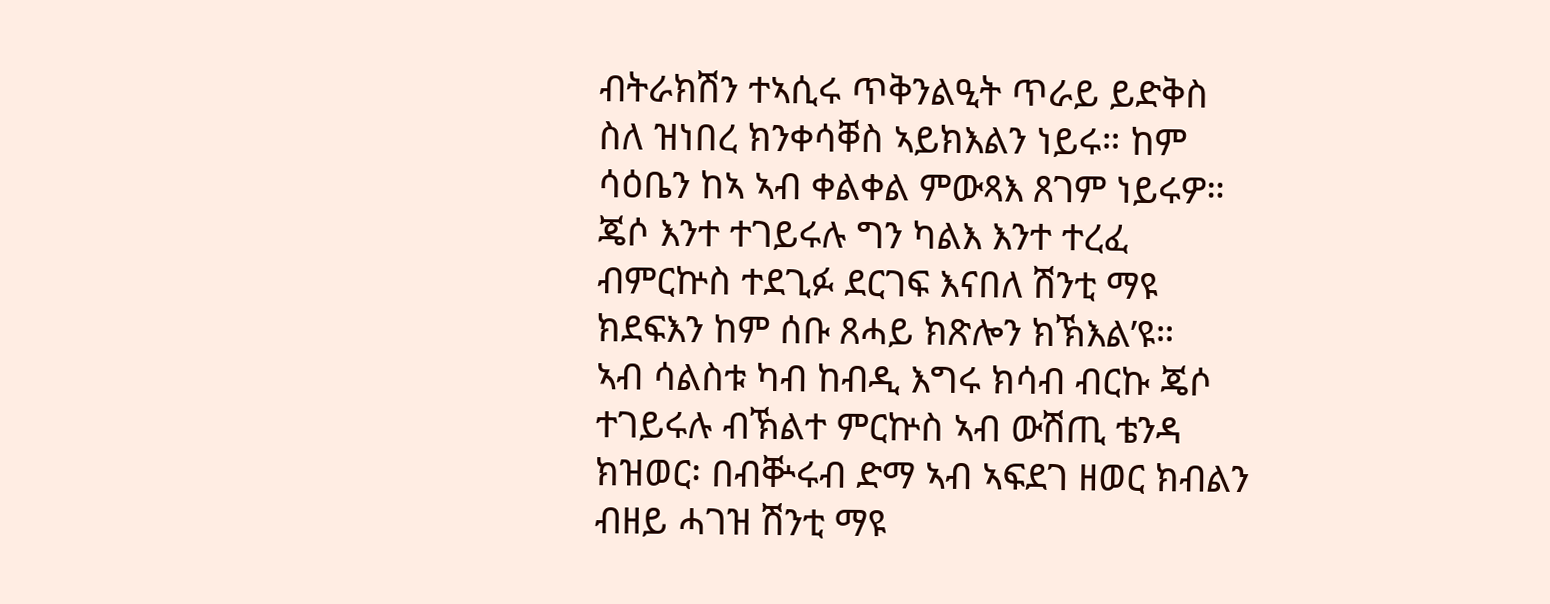ብትራክሽን ተኣሲሩ ጥቅንልዒት ጥራይ ይድቅስ ስለ ዝነበረ ክንቀሳቐስ ኣይክእልን ነይሩ። ከም ሳዕቤን ከኣ ኣብ ቀልቀል ምውጻእ ጸገም ነይሩዎ። ጄሶ እንተ ተገይሩሉ ግን ካልእ እንተ ተረፈ ብምርኵስ ተደጊፉ ደርገፍ እናበለ ሽንቲ ማዩ ክደፍእን ከም ሰቡ ጸሓይ ክጽሎን ክኽእል’ዩ።
ኣብ ሳልስቱ ካብ ከብዲ እግሩ ክሳብ ብርኩ ጄሶ ተገይሩሉ ብኽልተ ምርኵስ ኣብ ውሽጢ ቴንዳ ክዝወር፡ በብቝሩብ ድማ ኣብ ኣፍደገ ዘወር ክብልን ብዘይ ሓገዝ ሽንቲ ማዩ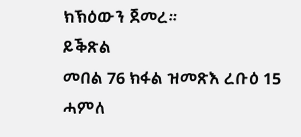ክኽዕውን ጀመረ።
ይቕጽል
መበል 76 ክፋል ዝመጽእ ረቡዕ 15 ሓምለ